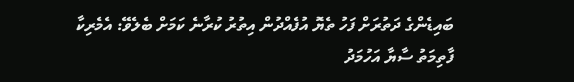ބައިޑެންގެ ދަތުރަށް ފަހު ތެޔޮ އުފެއްދުން އިތުރު ކުރާނެ ކަމަށް ބެލެވޭ: އެމެރިކާ
ފާތިމަތު ސާޔާ އަހުމަދު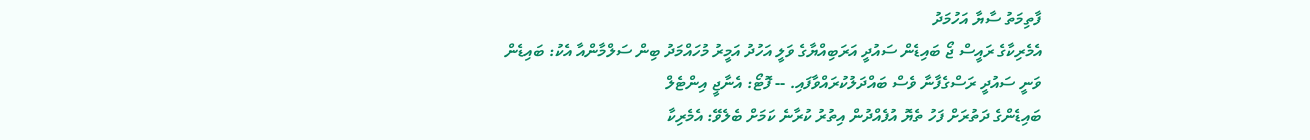ފާތިމަތު ސާޔާ އަހުމަދު
އެމެރިކާގެ ރައީސް ޖޯ ބައިޑެން ސައުދީ އަރަބިއްޔާގެ ވަލީ އަހުދު އަމީރު މުހައްމަދު ބިން ސަލްމާންއާ އެކު: ބައިޑެން ވަނީ ސައުދީ ރަސްގެފާނާ ވެސް ބައްދަލުކުރައްވާފައި. -- ފޮޓޯ: އެނާޖީ އިންޓެލް
ބައިޑެންގެ ދަތުރަށް ފަހު ތެޔޮ އުފެއްދުން އިތުރު ކުރާނެ ކަމަށް ބެލެވޭ: އެމެރިކާ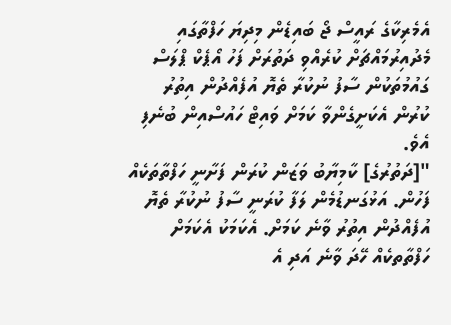އެމެރިކާގެ ރައީސް ޖޯ ބައިޑެން މިދިޔަ ހަފްތާގައި މެދުއިރުމައްޗަށް ކުރެއްވި ދަތުރަށް ފަހު އޯޕެކް ޕްލަސް ގައުމުތަކުން ސާފު ނުކުރާ ތެޔޮ އުފެއްދުން އިތުރު ކުރުން އެކަށީގެންވާ ކަމަށް ވައިޓް ހައުސްއިން ބުނެފި އެވެ.
"[ދަތުރުގެ] ކާމިޔާބު ވަޒަން ކުރަން ފަށާނީ ހަފްތާތަކެއް ފަހުން. އަޅުގަނޑުމެން ލަފާ ކުރަނީ ސާފު ނުކުރާ ތެޔޮ އުފެއްދުން އިތުރު ވާނެ ކަމަށް. އެކަމަކު އެކަމަށް ހަފްތާތކެއް ހޭދަ ވާނެ އަދި އެ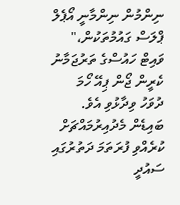ނިންމުން ނިންމާނީ އޯޕެލް ޕްލަސް ގައުމުތަކުން،" ވައިޓް ހައުސްގެ ތަރުޖަމާނު ކެރީން ޖޯން ޕިއޭ ހޯމަ ދުވަހު ވިދާޅުވި އެވެ.
ބައިޑެން މެދުއިރުމައްޗަށް ކުރެއްވި ފުރަތަމަ ދަތުރުގައި ސައުދީ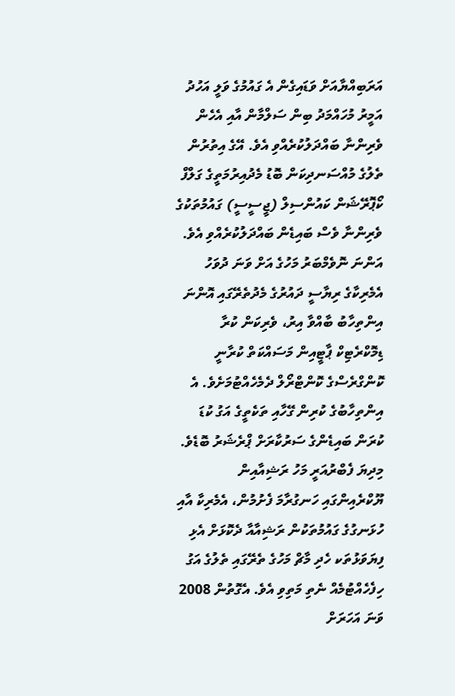އަރަބިއްޔާއަށް ވަޑައިގެން އެ ގައުމުގެ ވަލީ އަހުދު އަމީރު މުހައްމަދު ބިން ސަލްމާން އާއި އެހެން ވެރިންނާ ބައްދަލުކުރެއްވި އެވެ. އޭގެ އިތުރުން ތެލުގެ މުއްސަނދިކަން ބޮޑު މެދުއިރުމަތީގެ ގަލްފް ކޯޕޮރޭޝަން ކައުންސިލް (ޖީސީސީ) ގައުމުތަކުގެ ވެރިންނާ ވެސް ބައިޑެން ބައްދަލުކުރެއްވި އެވެ.
އަންނަ ނޮވެމްބަރު މަހުގެ އަށް ވަނަ ދުވަހު އެމެރިކާގެ ރިޔާސީ ދައުރުގެ މެދުތެރޭގައި އޮންނަ އިންތިހާބު ބާއްވާ އިރު، ވެރިކަން ކުރާ ޑިމޮކްރެޓިކް ޕާޓީއިން މަސައްކަތް ކުރާނީ ކޮންގްރެސްގެ ކޮންޓްރޯލް ދެމެހެއްޓުމަށެވެ. އެ އިންތިހާބުގެ ކުރިން ގޭހާއި ތަކެތީގެ އަގު ކުޑަ ކުރަން ބައިޑެންގެ ސަރުކާރަށް ޕްރެޝަރު ބޮޑެވެ.
މިދިޔަ ފެބްރުއަރީ މަހު ރަޝިއާއިން ޔޫކްރެއިންގައި ހަނގުރާމަ ފެށުމުން، އެމެރިކާ އާއި ހުޅަނގުގެ ގައުމުތަކުން ރަޝިއާއާ ދެކޮޅަށް އެޅި ފިޔަވަޅުތަކ ހެދި މާޗް މަހުގެ ތެރޭގައި ތެލުގެ އަގު ހިފެހެއްޓުމެއް ނެތި މަތިވި އެވެ. އެގޮތުން 2008 ވަނަ އަހަރަށް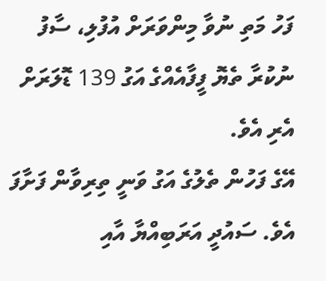ފަހު މަތި ނުވާ މިންވަރަށް އުފުލި، ސާފު ނުކުރާ ތެޔޮ ފީފާއެއްގެ އަގު 139 ޑޮލަރަށް އެރި އެވެ.
އޭގެ ފަހުން ތެލުގެ އަގު ވަނީ ތިރިވާން ފަށާފަ އެވެ. ސައުދީ އަރަބިއްޔާ އާއި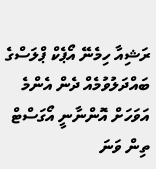ރަޝިއާ ހިމެނޭ އޯޕެކް ޕްލަސްގެ ބައްދަލުވުމެއް ދެން އެންމެ އަވަހަށް އޮންނާނީ އޯގަސްޓް ތިން ވަނަ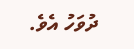ދުވަހު އެވެ.